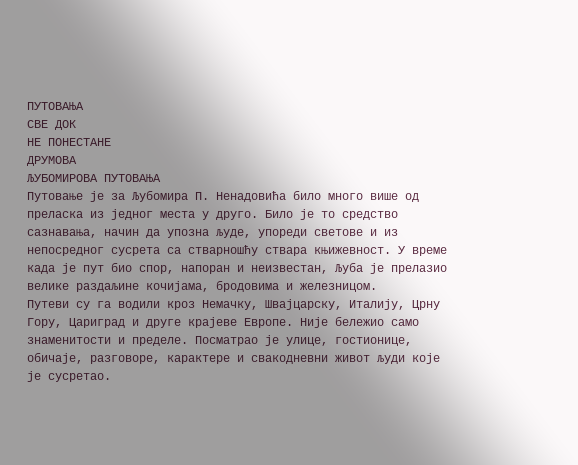ПУТОВАЊА
СВЕ ДОК
НЕ ПОНЕСТАНЕ
ДРУМОВА
ЉУБОМИРОВА ПУТОВАЊА
Путовање је за Љубомира П. Ненадовића било много више од преласка из једног места у друго. Било је то средство сазнавања, начин да упозна људе, упореди светове и из непосредног сусрета са стварношћу ствара књижевност. У време када је пут био спор, напоран и неизвестан, Љуба је прелазио велике раздаљине кочијама, бродовима и железницом.
Путеви су га водили кроз Немачку, Швајцарску, Италију, Црну Гору, Цариград и друге крајеве Европе. Није бележио само знаменитости и пределе. Посматрао је улице, гостионице, обичаје, разговоре, карактере и свакодневни живот људи које је сусретао.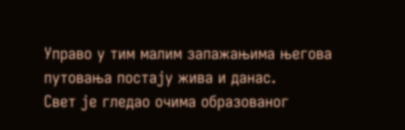Управо у тим малим запажањима његова путовања постају жива и данас.
Свет је гледао очима образованог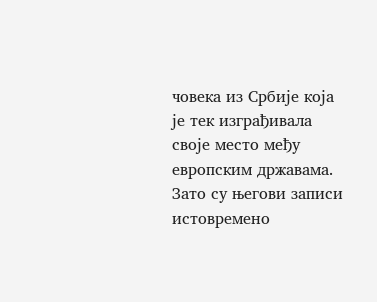човека из Србије која је тек изграђивала своје место међу европским државама. Зато су његови записи истовремено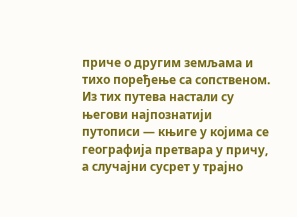приче о другим земљама и тихо поређење са сопственом.
Из тих путева настали су његови најпознатији путописи — књиге у којима се географија претвара у причу, а случајни сусрет у трајно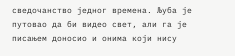сведочанство једног времена. Љуба је путовао да би видео свет, али га је писањем доносио и онима који нису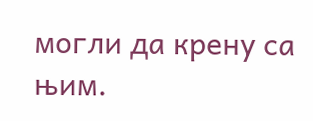могли да крену са њим.